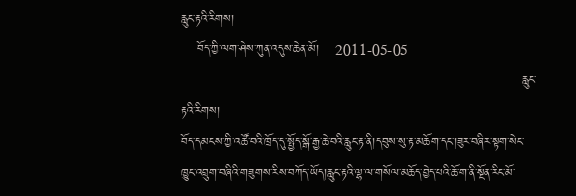རླུང་རྟའི་རིགས།
    བོད་ཀྱི་ལག་ཤེས་ཀུན་འདུས་ཆེན་མོ།    2011-05-05
                                                                                   རླུང་རྟའི་རིགས།
བོད་དམངས་ཀྱི་འཚོ་བའི་ཁྲོད་དུ་སྤྱོད་སྒོ་རྒྱ་ཆེ་བའི་རླུང་རྟ་ནི།དབུས་སུ་རྟ་མཆོག་དང་།ཟུར་བཞིར་སྟག་སེང་ཁྱུང་འབྲུག་བཞིའི་གཟུགས་རིས་བཀོད་ཡོད།རླུང་རྟའི་ལྷ་ལ་གསོལ་མཆོད་བྱེད་པའི་ཆོ་ག་ནི་སྔོན་རིང་མོ་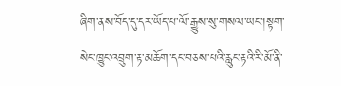ཞིག་ནས་བོད་དུ་དར་ཡོད་པ་ལོ་རྒྱུས་སུ་གསལ་ཡང་།སྟག་སེང་ཁྱུང་འབྲུག་རྟ་མཆོག་དང་བཅས་པའི་རླུང་རྟའི་རི་མོ་ནི་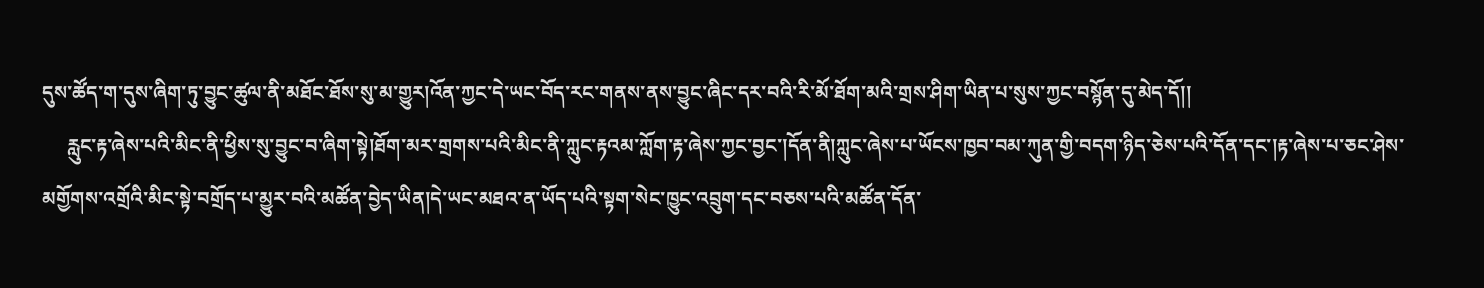དུས་ཚོད་ག་དུས་ཞིག་ཏུ་བྱུང་ཚུལ་ནི་མཐོང་ཐོས་སུ་མ་གྱུར།འོན་ཀྱང་དེ་ཡང་བོད་རང་གནས་ནས་བྱུང་ཞིང་དར་བའི་རི་མོ་ཐོག་མའི་གྲས་ཤིག་ཡིན་པ་སུས་ཀྱང་བསྙོན་དུ་མེད་དོ།།
     རླུང་རྟ་ཞེས་པའི་མིང་ནི་ཕྱིས་སུ་བྱུང་བ་ཞིག་སྟེ།ཐོག་མར་གྲགས་པའི་མིང་ནི་ཀླུང་རྟའམ་ཀློག་རྟ་ཞེས་ཀྱང་བྱང་།དོན་ནི།ཀླུང་ཞེས་པ་ཡོངས་ཁྱབ་བམ་ཀུན་གྱི་བདག་ཉིད་ཅེས་པའི་དོན་དང་།རྟ་ཞེས་པ་ཅང་ཤེས་མགྱོགས་འགྲོའི་མིང་སྟེ་བགྲོད་པ་མྱུར་བའི་མཚོན་བྱེད་ཡིན།དེ་ཡང་མཐའ་ན་ཡོད་པའི་སྟག་སེང་ཁྱུང་འབྲུག་དང་བཅས་པའི་མཚོན་དོན་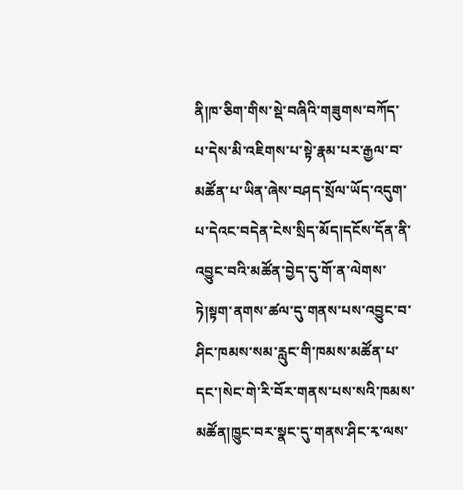ནི།ཁ་ཅིག་གིས་སྡེ་བཞིའི་གཟུགས་བཀོད་པ་དེས་མི་འཇིགས་པ་སྟེ་རྣམ་པར་རྒྱལ་བ་མཚོན་པ་ཡིན་ཞེས་བཤད་སྲོལ་ཡོད་འདུག་པ་དེའང་བདེན་ངེས་སྲིད་མོད།དངོས་དོན་ནི་འབྱུང་བའི་མཚོན་བྱེད་དུ་གོ་ན་ལེགས་ཏེ།སྟག་ནགས་ཚལ་དུ་གནས་པས་འབྱུང་བ་ཤིང་ཁམས་སམ་རླུང་གི་ཁམས་མཚོན་པ་དང་།སེང་གེ་རི་བོར་གནས་པས་སའི་ཁམས་མཚོན།ཁྱུང་བར་སྣང་དུ་གནས་ཤིང་རྭ་ལས་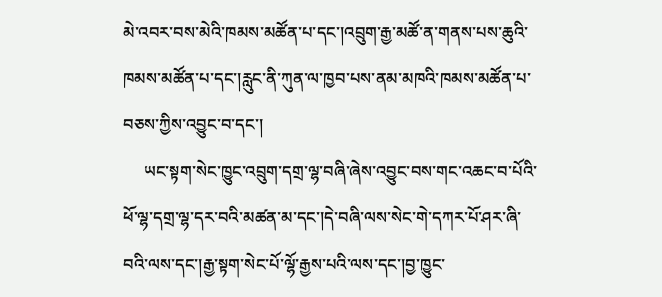མེ་འབར་བས་མེའི་ཁམས་མཚོན་པ་དང་།འབྲུག་རྒྱ་མཚོ་ན་གནས་པས་ཆུའི་ཁམས་མཚོན་པ་དང་།རླུང་ནི་ཀུན་ལ་ཁྱབ་པས་ནམ་མཁའི་ཁམས་མཚོན་པ་བཅས་ཀྱིས་འབྱུང་བ་དང་།
     ཡང་སྟག་སེང་ཁྱུང་འབྲུག་དགྲ་ལྷ་བཞི་ཞེས་འབྱུང་བས་གང་འཆང་བ་པོའི་ཕོ་ལྷ་དགྲ་ལྷ་དར་བའི་མཚན་མ་དང་།དེ་བཞི་ལས་སེང་གེ་དཀར་པོ་ཤར་ཞི་བའི་ལས་དང་།རྒྱ་སྟག་སེང་པོ་ལྷོ་རྒྱས་པའི་ལས་དང་།བྱ་ཁྱུང་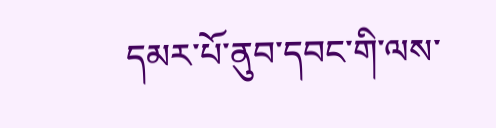དམར་པོ་ནུབ་དབང་གི་ལས་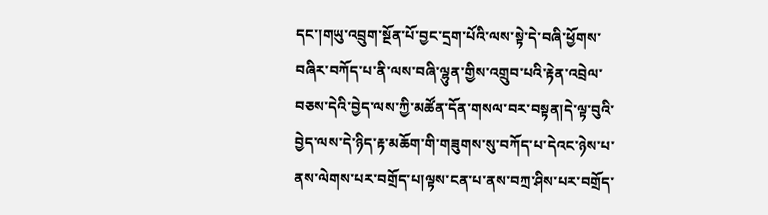དང་།གཡུ་འབྲུག་སྔོན་པོ་བྱང་དྲག་པོའི་ལས་སྟེ་དེ་བཞི་ཕྱོགས་བཞིར་བཀོད་པ་ནི་ལས་བཞི་ལྷུན་གྱིས་འགྲུབ་པའི་རྟེན་འབྲེལ་བཅས་དེའི་བྱེད་ལས་ཀྱི་མཚོན་དོན་གསལ་བར་བསྟན།དེ་ལྟ་བུའི་བྱེད་ལས་དེ་ཉིད་རྟ་མཆོག་གི་གཟུགས་སུ་བཀོད་པ་དེའང་ཉེས་པ་ནས་ལེགས་པར་བགྲོད་པ།ལྟས་ངན་པ་ནས་བཀྲ་ཤིས་པར་བགྲོད་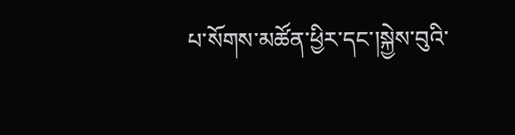པ་སོགས་མཚོན་ཕྱིར་དང་།སྐྱེས་བུའི་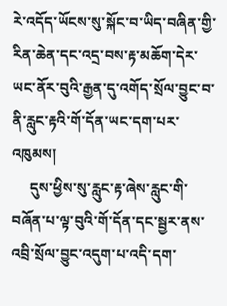རེ་འདོད་ཡོངས་སུ་སྐོང་བ་ཡིད་བཞིན་གྱི་རིན་ཆེན་དང་འདྲ་བས་རྟ་མཆོག་དེར་ཡང་ནོར་བུའི་རྒྱན་དུ་འགོད་སྲོལ་བྱུང་བ་ནི་རླུང་རྟའི་གོ་དོན་ཡང་དག་པར་འཁུམས།
     དུས་ཕྱིས་སུ་རླུང་རྟ་ཞེས་རླུང་གི་བཞོན་པ་ལྟ་བུའི་གོ་དོན་དང་སྦྱར་ནས་འབྲི་སྲོལ་བྱུང་འདུག་པ་འདི་དག་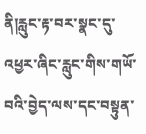ནི།རླུང་རྟ་བར་སྣང་དུ་འཕྱར་ཞིང་རླུང་གིས་གཡོ་བའི་བྱེད་ལས་དང་བསྟུན་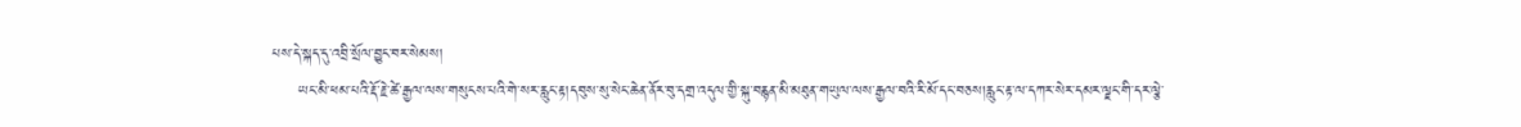པས་དེ་སྐད་དུ་འབྲི་སྲོལ་བྱུང་བར་སེམས།
     ཡང་མི་ཕམ་པའི་རྡོ་རྗེ་ཚེ་རྒྱལ་ལས་གསུངས་པའི་གེ་སར་རླུང་རྟ།དབུས་སུ་སེང་ཆེན་ནོར་བུ་དགྲ་འདུལ་གྱི་སྐུ་བརྙན་མི་མཐུན་གཡུལ་ལས་རྒྱལ་བའི་རི་མོ་དང་བཅས།རླུང་རྟ་ལ་དཀར་སེར་དམར་ལྗང་གི་དར་ལྕེ་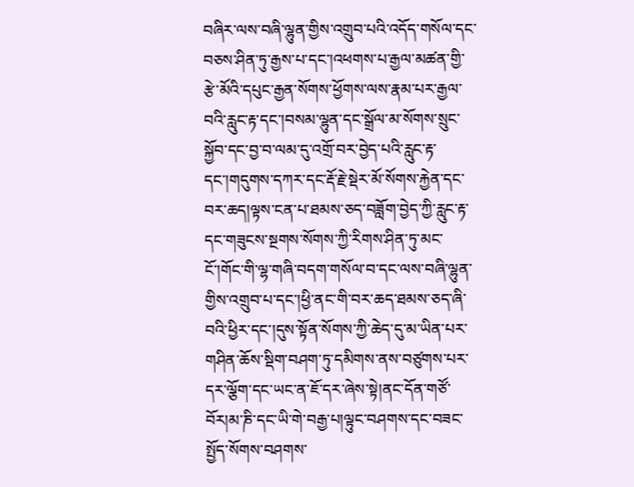བཞིར་ལས་བཞི་ལྷུན་གྱིས་འགྲུབ་པའི་འདོད་གསོལ་དང་བཅས་ཤིན་ཏུ་རྒྱས་པ་དང་།འཕགས་པ་རྒྱལ་མཚན་གྱི་རྩེ་མོའི་དཔུང་རྒྱན་སོགས་ཕྱོགས་ལས་རྣམ་པར་རྒྱལ་བའི་རླུང་རྟ་དང་།བསམ་ལྷུན་དང་སྒྲོལ་མ་སོགས་སྲུང་སྐྱོབ་དང་བྱ་བ་ལམ་དུ་འགྲོ་བར་བྱེད་པའི་རླུང་རྟ་དང་།གདུགས་དཀར་དང་རྡོ་རྗེ་སྡེར་མོ་སོགས་རྐྱེན་དང་བར་ཆད།ལྟས་ངན་པ་ཐམས་ཅད་བཟློག་བྱེད་ཀྱི་རླུང་རྟ་དང་གཟུངས་སྔགས་སོགས་ཀྱི་རིགས་ཤིན་ཏུ་མང་ངོ་།གོང་གི་ལྷ་གཞི་བདག་གསོལ་བ་དང་ལས་བཞི་ལྷུན་གྱིས་འགྲུབ་པ་དང་།ཕྱི་ནང་གི་བར་ཆད་ཐམས་ཅད་ཞི་བའི་ཕྱིར་དང་།དུས་སྟོན་སོགས་ཀྱི་ཆེད་དུ་མ་ཡིན་པར་གཤིན་ཆོས་སྡིག་བཤག་ཏུ་དམིགས་ནས་བཙུགས་པར་དར་ལྕོག་དང་ཡང་ན་ཇོ་དར་ཞེས་སྟེ།ནང་དོན་གཙོ་བོར།མ་ཎི་དང་ཡི་གེ་བརྒྱ་པ།ལྟུང་བཤགས་དང་བཟང་སྤྱོད་སོགས་བཤགས་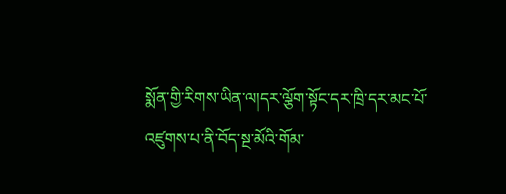སྨོན་གྱི་རིགས་ཡིན་ལ།དར་ལྕོག་སྟོང་དར་ཁྲི་དར་མང་པོ་འཛུགས་པ་ནི་བོད་སྔ་མོའི་གོམ་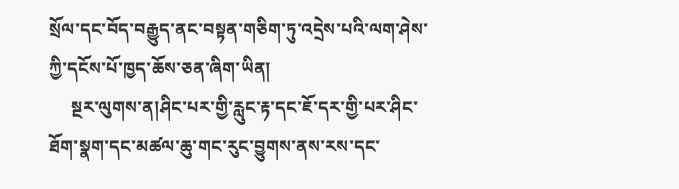སྲོལ་དང་བོད་བརྒྱུད་ནང་བསྟན་གཅིག་ཏུ་འདྲེས་པའི་ལག་ཤེས་ཀྱི་དངོས་པོ་ཁྱད་ཆོས་ཅན་ཞིག་ཡིན།
     སྔར་ལུགས་ན།ཤིང་པར་གྱི་རླུང་རྟ་དང་ཇོ་དར་གྱི་པར་ཤིང་ཐོག་སྣག་དང་མཚལ་ཆུ་གང་རུང་བྱུགས་ནས་རས་དང་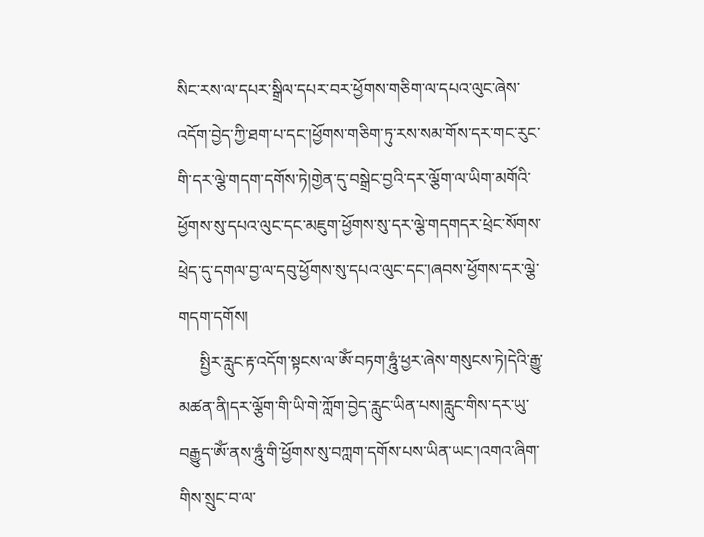སིང་རས་ལ་དཔར་སྒྲིལ་དཔར་བར་ཕྱོགས་གཅིག་ལ་དཔའ་ལུང་ཞེས་འདོག་བྱེད་ཀྱི་ཐག་པ་དང་།ཕྱོགས་གཅིག་ཏུ་རས་སམ་གོས་དར་གང་རུང་གི་དར་ལྕེ་གདག་དགོས་ཏེ།གྱེན་དུ་བསྒྲེང་བྱའི་དར་ལྕོག་ལ་ཡིག་མགོའི་ཕྱོགས་སུ་དཔའ་ལུང་དང་མཇུག་ཕྱོགས་སུ་དར་ལྕེ་གདགདར་ཕྲེང་སོགས་ཕྲེད་དུ་དགལ་བྱ་ལ་དབུ་ཕྱོགས་སུ་དཔའ་ལུང་དང་།ཞབས་ཕྱོགས་དར་ལྕེ་གདག་དགོས།
     སྤྱིར་རླུང་རྟ་འདོག་སྟངས་ལ་ༀ་བཏག་ཧྰུཾ་ཕྱར་ཞེས་གསུངས་ཏེ།དེའི་རྒྱུ་མཚན་ནི།དར་ལྕོག་གི་ཡི་གེ་ཀློག་བྱེད་རླུང་ཡིན་པས།རླུང་གིས་དར་ཡུ་བརྒྱུད་ༀ་ནས་ཧྰུཾ་གི་ཕྱོགས་སུ་བཀླག་དགོས་པས་ཡིན་ཡང་།འགའ་ཞིག་གིས་སྲུང་བ་ལ་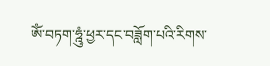ༀ་བཏག་ཧྰུཾ་ཕྱར་དང་བཟློག་པའི་རིགས་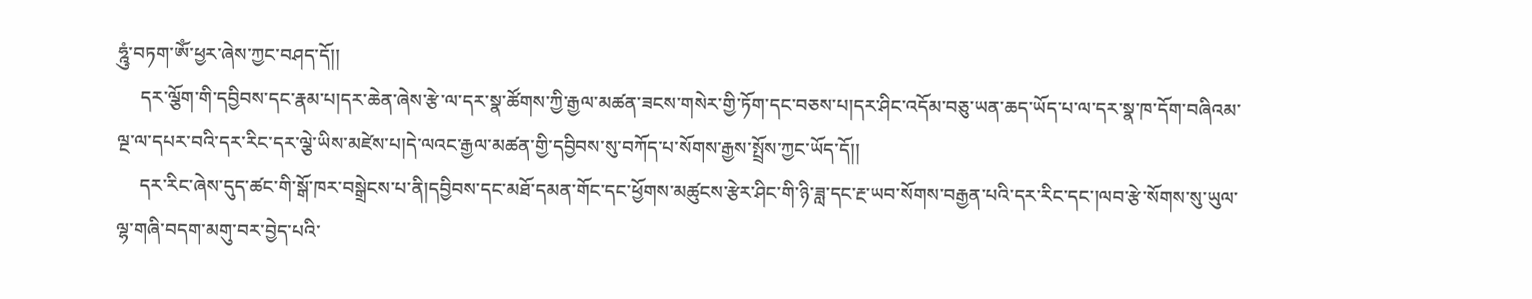ཧྰུཾ་བཏག་ༀ་ཕྱར་ཞེས་ཀྱང་བཤད་དོ།།
     དར་ལྕོག་གི་དབྱིབས་དང་རྣམ་པ།དར་ཆེན་ཞེས་རྩེ་ལ་དར་སྣ་ཚོགས་ཀྱི་རྒྱལ་མཚན་ཟངས་གསེར་གྱི་ཏོག་དང་བཅས་པ།དར་ཤིང་འདོམ་བཅུ་ཡན་ཆད་ཡོད་པ་ལ་དར་སྣ་ཁ་དོག་བཞིའམ་ལྔ་ལ་དཔར་བའི་དར་རིང་དར་ལྕེ་ཡིས་མཛེས་པ།དེ་ལའང་རྒྱལ་མཚན་གྱི་དབྱིབས་སུ་བཀོད་པ་སོགས་རྒྱས་སྤྲོས་ཀྱང་ཡོད་དོ།།
     དར་རིང་ཞེས་དུད་ཚང་གི་སྒོ་ཁར་བསྒྲེངས་པ་ནི།དབྱིབས་དང་མཐོ་དམན་གོང་དང་ཕྱོགས་མཚུངས་རྩེར་ཤིང་གི་ཉི་ཟླ་དང་རྔ་ཡབ་སོགས་བརྒྱན་པའི་དར་རིང་དང་།ལབ་རྩེ་སོགས་སུ་ཡུལ་ལྷ་གཞི་བདག་མགུ་བར་བྱེད་པའི་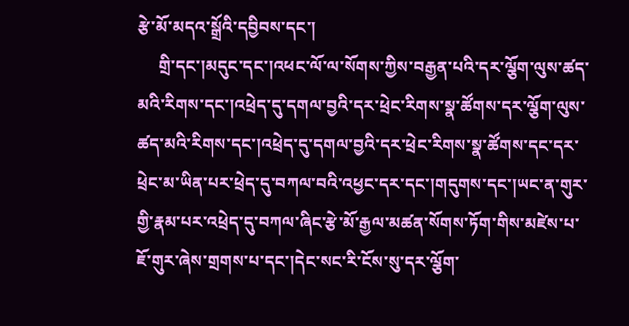རྩེ་མོ་མདའ་སྒྲོའི་དབྱིབས་དང་།
     གྲི་དང་།མདུང་དང་།འཕང་ལོ་ལ་སོགས་ཀྱིས་བརྒྱན་པའི་དར་ལྕོག་ལུས་ཚད་མའི་རིགས་དང་།འཕྲེད་དུ་དགལ་བྱའི་དར་ཕྲེང་རིགས་སྣ་ཚོགས་དར་ལྕོག་ལུས་ཚད་མའི་རིགས་དང་།འཕྲེད་དུ་དགལ་བྱའི་དར་ཕྲེང་རིགས་སྣ་ཚོགས་དང་དར་ཕྲེང་མ་ཡིན་པར་ཕྲེད་དུ་བཀལ་བའི་འཕྱང་དར་དང་།གདུགས་དང་།ཡང་ན་གུར་གྱི་རྣམ་པར་འཕྲེད་དུ་བཀལ་ཞིང་རྩེ་མོ་རྒྱལ་མཚན་སོགས་ཏོག་གིས་མཛེས་པ་ཇོ་གུར་ཞེས་གྲགས་པ་དང་།དེང་སང་རི་ངོས་སུ་དར་ལྕོག་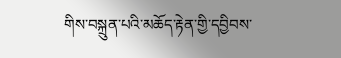གིས་བསྐྲུན་པའི་མཆོད་རྟེན་གྱི་དབྱིབས་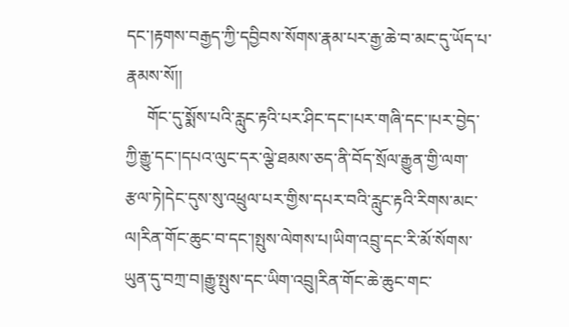དང་།རྟགས་བརྒྱད་ཀྱི་དབྱིབས་སོགས་རྣམ་པར་རྒྱ་ཆེ་བ་མང་དུ་ཡོད་པ་རྣམས་སོ།།
     གོང་དུ་སྨོས་པའི་རླུང་རྟའི་པར་ཤིང་དང་།པར་གཞི་དང་།པར་བྱེད་ཀྱི་རྒྱུ་དང་།དཔའ་ལུང་དར་ལྕེ་ཐམས་ཅད་ནི་བོད་སྲོལ་རྒྱུན་གྱི་ལག་རྩལ་ཏེ།དེང་དུས་སུ་འཕྲུལ་པར་གྱིས་དཔར་བའི་རླུང་རྟའི་རིགས་མང་ལ།རིན་གོང་ཆུང་བ་དང་།སྤུས་ལེགས་པ།ཡིག་འབྲུ་དང་རི་མོ་སོགས་ཡུན་དུ་བཀྲ་བ།རྒྱུ་སྤུས་དང་ཡིག་འབྲུ།རིན་གོང་ཆེ་ཆུང་གང་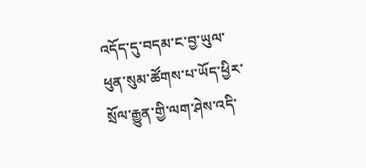འདོད་དུ་བདམ་ང་བྱ་ཡུལ་ཕུན་སུམ་ཚོགས་པ་ཡོད་ཕྱིར་སྲོལ་རྒྱུན་གྱི་ལག་ཤེས་འདི་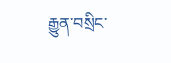རྒྱུན་བསྲིང་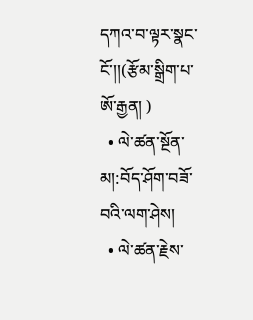དཀའ་བ་ལྟར་སྣང་ངོ་།།(རྩོམ་སྒྲིག་པ་ཨོ་རྒྱན། )
  • ལེ་ཚན་སྔོན་མ།:བོད་ཤོག་བཟོ་བའི་ལག་ཤེས།
  • ལེ་ཚན་རྗེས་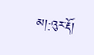མ།:འུར་རྡོ།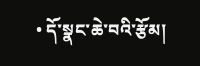• དོ་སྣང་ཆེ་བའི་རྩོམ།